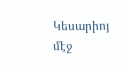Կեսարիոյ մէջ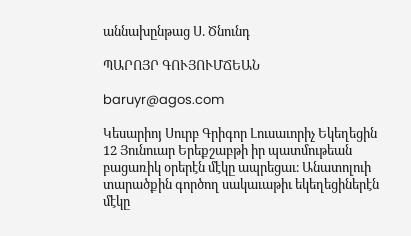աննախընթաց Ս. Ծնունդ

ՊԱՐՈՅՐ ԳՈՒՅՈՒՄՃԵԱՆ

baruyr@agos.com

Կեսարիոյ Սուրբ Գրիգոր Լուսաւորիչ Եկեղեցին 12 Յունուար Երեքշաբթի իր պատմութեան բացառիկ օրերէն մէկը ապրեցաւ։ Անատոլուի տարածքին գործող սակաւաթիւ եկեղեցիներէն մէկը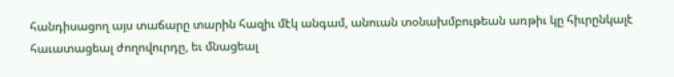հանդիսացող այս տաճարը տարին հազիւ մէկ անգամ, անուան տօնախմբութեան առթիւ կը հիւրընկալէ հաւատացեալ ժողովուրդը, եւ մնացեալ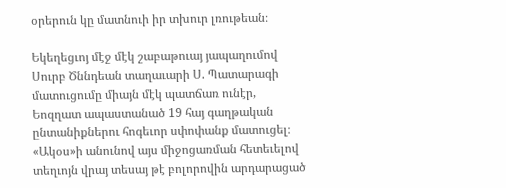օրերուն կը մատնուի իր տխուր լռութեան։

Եկեղեցւոյ մէջ մէկ շաբաթուայ յապաղումով Սուրբ Ծննդեան տաղաւարի Ս. Պատարագի մատուցումը միայն մէկ պատճառ ունէր, Եոզղատ ապաստանած 19 հայ գաղթական ընտանիքներու հոգեւոր սփոփանք մատուցել։ «Ակօս»ի անունով այս միջոցառման հետեւելով տեղւոյն վրայ տեսայ թէ բոլորովին արդարացած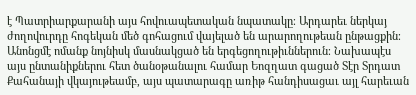է Պատրիարքարանի այս հովուապետական նպատակը։ Արդարեւ ներկայ ժողովուրդը հոգեկան մեծ գոհացում վայելած են արարողութեան ընթացքին։ Անոնցմէ ոմանք նոյնիսկ մասնակցած են երգեցողութիւններուն։ Նախապէս այս ընտանիքներու հետ ծանօթանալու համար Եոզղատ գացած Տէր Տրդատ Քահանայի վկայութեամբ, այս պատարագը առիթ հանդիսացաւ այլ հարեւան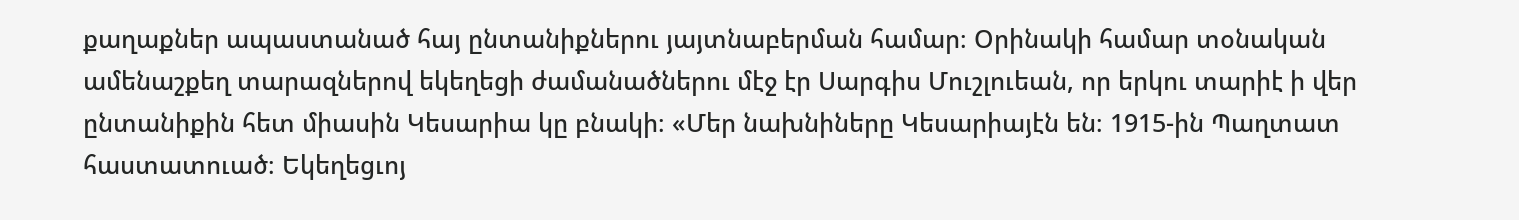քաղաքներ ապաստանած հայ ընտանիքներու յայտնաբերման համար։ Օրինակի համար տօնական ամենաշքեղ տարազներով եկեղեցի ժամանածներու մէջ էր Սարգիս Մուշլուեան, որ երկու տարիէ ի վեր ընտանիքին հետ միասին Կեսարիա կը բնակի։ «Մեր նախնիները Կեսարիայէն են։ 1915-ին Պաղտատ հաստատուած։ Եկեղեցւոյ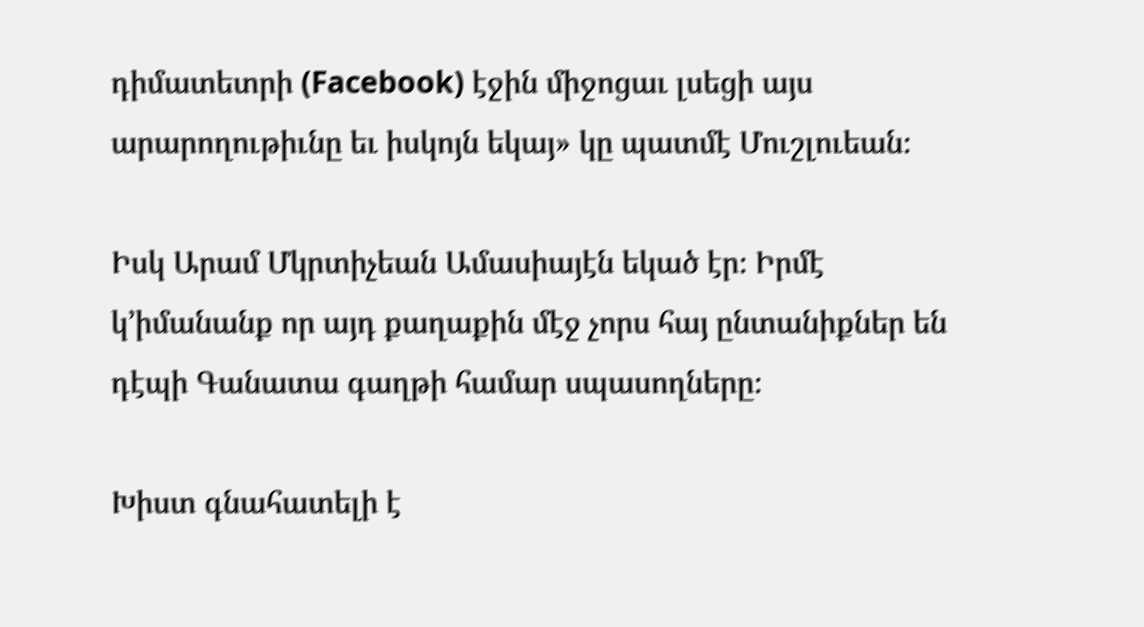դիմատետրի (Facebook) էջին միջոցաւ լսեցի այս արարողութիւնը եւ իսկոյն եկայ» կը պատմէ Մուշլուեան։

Իսկ Արամ Մկրտիչեան Ամասիայէն եկած էր։ Իրմէ կ՚իմանանք որ այդ քաղաքին մէջ չորս հայ ընտանիքներ են դէպի Գանատա գաղթի համար սպասողները։

Խիստ գնահատելի է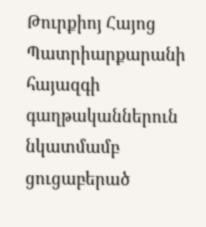Թուրքիոյ Հայոց Պատրիարքարանի հայազգի գաղթականներուն նկատմամբ ցուցաբերած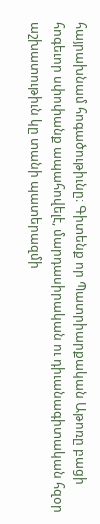հայրախնամ հոգածութիւնը։ Գիտենք որ Պատրիարքական Աթոռը բացի հոգեւոր սփոփանք ապահովելէ, մարդասիրական ու դիւանագիտական հզօր աշխատութիւն կը տանի պատերազմի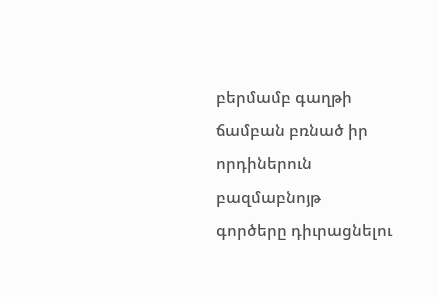բերմամբ գաղթի ճամբան բռնած իր որդիներուն բազմաբնոյթ գործերը դիւրացնելու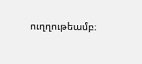ուղղութեամբ։